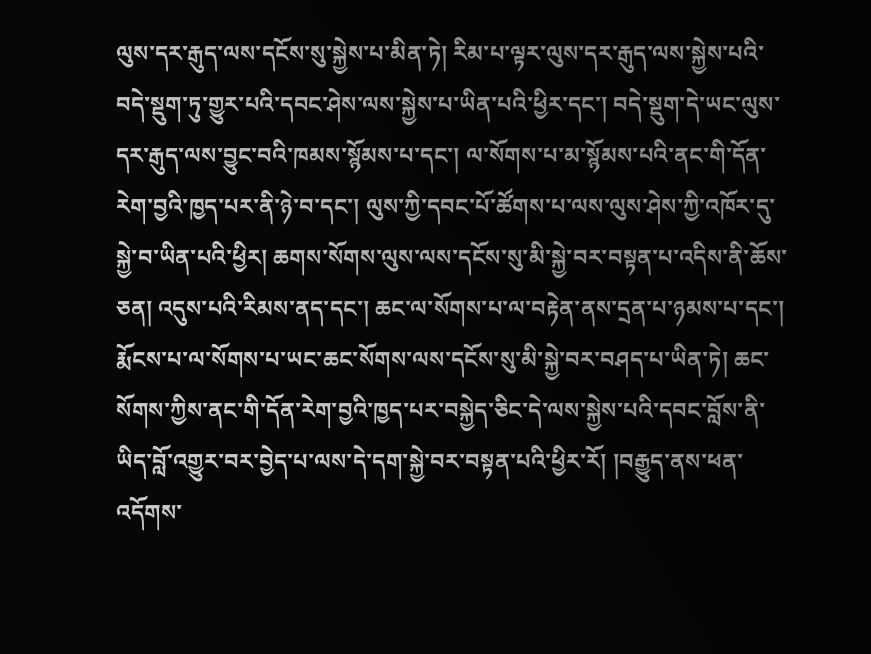ལུས་དར་རྒུད་ལས་དངོས་སུ་སྐྱེས་པ་མིན་ཏེ། རིམ་པ་ལྟར་ལུས་དར་རྒུད་ལས་སྐྱེས་པའི་བདེ་སྡུག་ཏུ་གྱུར་པའི་དབང་ཤེས་ལས་སྐྱེས་པ་ཡིན་པའི་ཕྱིར་དང་། བདེ་སྡུག་དེ་ཡང་ལུས་དར་རྒུད་ལས་བྱུང་བའི་ཁམས་སྙོམས་པ་དང་། ལ་སོགས་པ་མ་སྙོམས་པའི་ནང་གི་དོན་རེག་བྱའི་ཁྱད་པར་ནི་ཉེ་བ་དང་། ལུས་ཀྱི་དབང་པོ་ཚོགས་པ་ལས་ལུས་ཤེས་ཀྱི་འཁོར་དུ་སྐྱེ་བ་ཡིན་པའི་ཕྱིར། ཆགས་སོགས་ལུས་ལས་དངོས་སུ་མི་སྐྱེ་བར་བསྟན་པ་འདིས་ནི་ཆོས་ཅན། འདུས་པའི་རིམས་ནད་དང་། ཆང་ལ་སོགས་པ་ལ་བརྟེན་ནས་དྲན་པ་ཉམས་པ་དང་། རྨོངས་པ་ལ་སོགས་པ་ཡང་ཆང་སོགས་ལས་དངོས་སུ་མི་སྐྱེ་བར་བཤད་པ་ཡིན་ཏེ། ཆང་སོགས་ཀྱིས་ནང་གི་དོན་རེག་བྱའི་ཁྱད་པར་བསྐྱེད་ཅིང་དེ་ལས་སྐྱེས་པའི་དབང་བློས་ནི་ཡིད་བློ་འགྱུར་བར་བྱེད་པ་ལས་དེ་དག་སྐྱེ་བར་བསྟན་པའི་ཕྱིར་རོ། །བརྒྱུད་ནས་ཕན་འདོགས་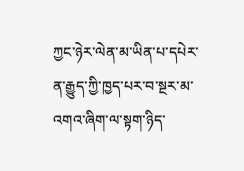ཀྱང་ཉེར་ལེན་མ་ཡིན་པ་དཔེར་ན་རྒྱུད་ཀྱི་ཁྱད་པར་བ་སྔར་མ་འགའ་ཞིག་ལ་སྟག་ཉིད་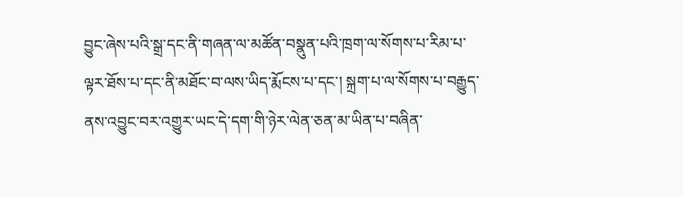བྱུང་ཞེས་པའི་སྒྲ་དང་ནི་གཞན་ལ་མཚོན་བསྣུན་པའི་ཁྲག་ལ་སོགས་པ་རིམ་པ་ལྟར་ཐོས་པ་དང་ནི་མཐོང་བ་ལས་ཡིད་རྨོངས་པ་དང་། སྐྲག་པ་ལ་སོགས་པ་བརྒྱུད་ནས་འབྱུང་བར་འགྱུར་ཡང་དེ་དག་གི་ཉེར་ལེན་ཅན་མ་ཡིན་པ་བཞིན་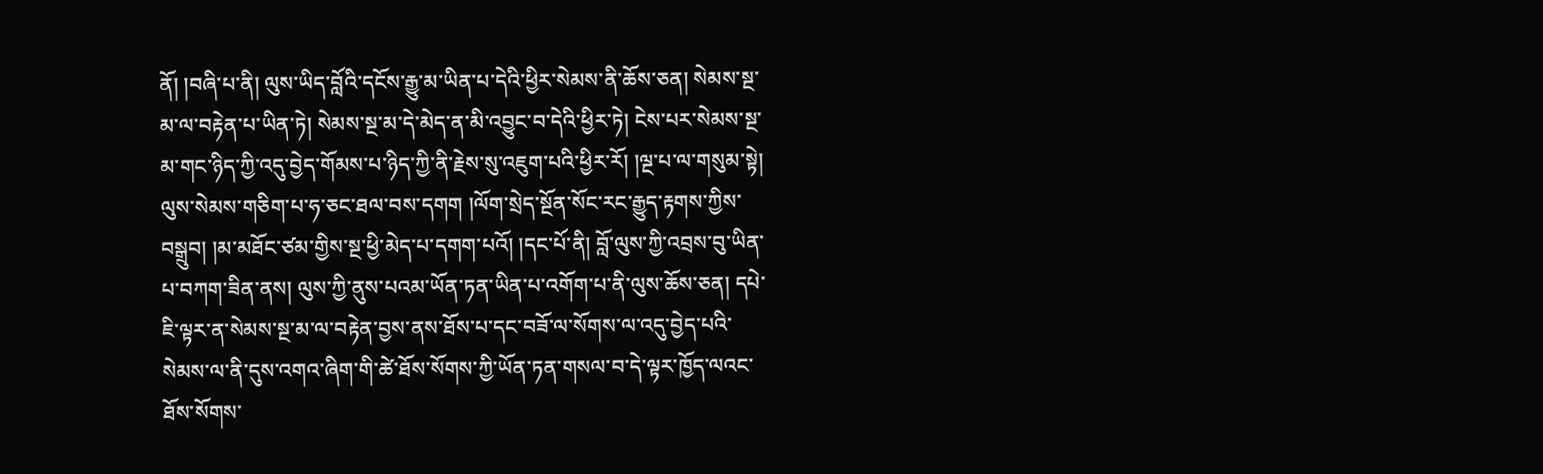ནོ། །བཞི་པ་ནི། ལུས་ཡིད་བློའི་དངོས་རྒྱུ་མ་ཡིན་པ་དེའི་ཕྱིར་སེམས་ནི་ཆོས་ཅན། སེམས་སྔ་མ་ལ་བརྟེན་པ་ཡིན་ཏེ། སེམས་སྔ་མ་དེ་མེད་ན་མི་འབྱུང་བ་དེའི་ཕྱིར་ཏེ། ངེས་པར་སེམས་སྔ་མ་གང་ཉིད་ཀྱི་འདུ་བྱེད་གོམས་པ་ཉིད་ཀྱི་ནི་རྗེས་སུ་འཇུག་པའི་ཕྱིར་རོ། །ལྔ་པ་ལ་གསུམ་སྟེ། ལུས་སེམས་གཅིག་པ་ཧ་ཅང་ཐལ་བས་དགག །ལོག་སྲེད་སྔོན་སོང་རང་རྒྱུད་རྟགས་ཀྱིས་བསྒྲུབ། །མ་མཐོང་ཙམ་གྱིས་སྔ་ཕྱི་མེད་པ་དགག་པའོ། །དང་པོ་ནི། བློ་ལུས་ཀྱི་འབྲས་བུ་ཡིན་པ་བཀག་ཟིན་ནས། ལུས་ཀྱི་ནུས་པའམ་ཡོན་ཏན་ཡིན་པ་འགོག་པ་ནི་ལུས་ཆོས་ཅན། དཔེ་ཇི་ལྟར་ན་སེམས་སྔ་མ་ལ་བརྟེན་བྱས་ནས་ཐོས་པ་དང་བཟོ་ལ་སོགས་ལ་འདུ་བྱེད་པའི་སེམས་ལ་ནི་དུས་འགའ་ཞིག་གི་ཚེ་ཐོས་སོགས་ཀྱི་ཡོན་ཏན་གསལ་བ་དེ་ལྟར་ཁྱོད་ལའང་ཐོས་སོགས་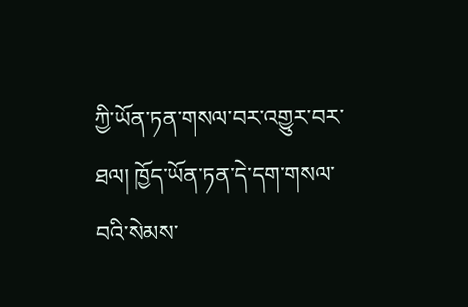ཀྱི་ཡོན་ཏན་གསལ་བར་འགྱུར་བར་ཐལ། ཁྱོད་ཡོན་ཏན་དེ་དག་གསལ་བའི་སེམས་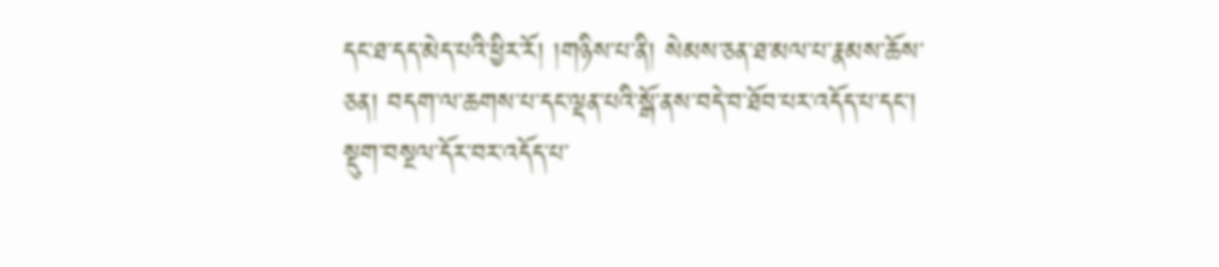དང་ཐ་དད་མེད་པའི་ཕྱིར་རོ། །གཉིས་པ་ནི། སེམས་ཅན་ཐ་མལ་པ་རྣམས་ཆོས་ཅན། བདག་ལ་ཆགས་པ་དང་ལྡན་པའི་སྒོ་ནས་བདེ་བ་ཐོབ་པར་འདོད་པ་དང་། སྡུག་བསྔལ་དོར་བར་འདོད་པ་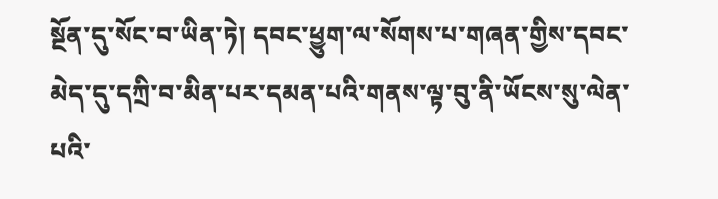སྔོན་དུ་སོང་བ་ཡིན་ཏེ། དབང་ཕྱུག་ལ་སོགས་པ་གཞན་གྱིས་དབང་མེད་དུ་དཀྲི་བ་མིན་པར་དམན་པའི་གནས་ལྟ་བུ་ནི་ཡོངས་སུ་ལེན་པའི་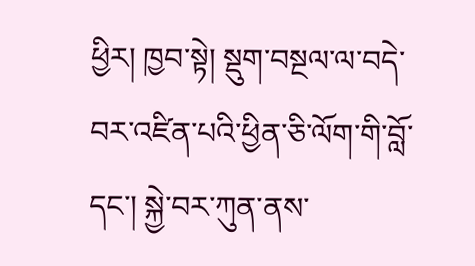ཕྱིར། ཁྱབ་སྟེ། སྡུག་བསྔལ་ལ་བདེ་བར་འཛིན་པའི་ཕྱིན་ཅི་ལོག་གི་བློ་དང་། སྐྱེ་བར་ཀུན་ནས་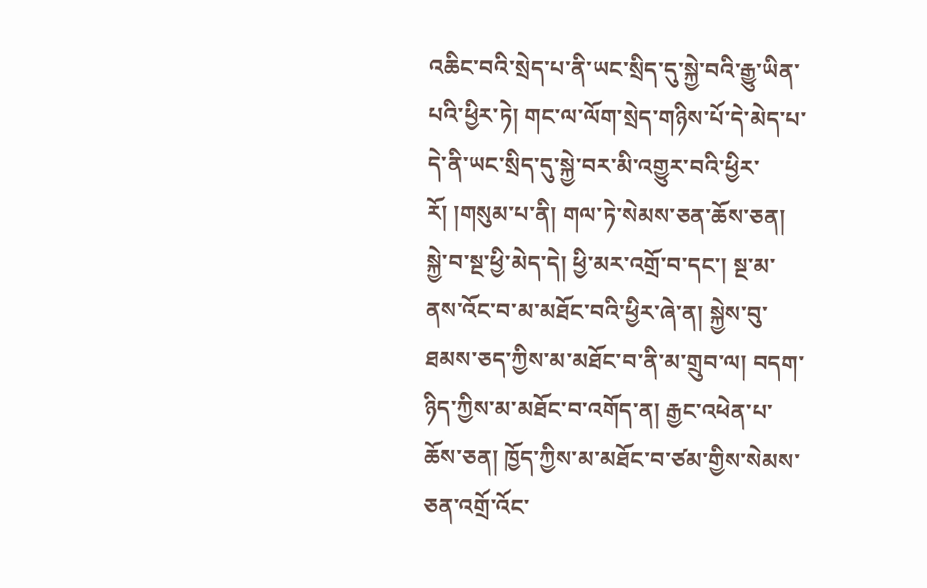འཆིང་བའི་སྲེད་པ་ནི་ཡང་སྲིད་དུ་སྐྱེ་བའི་རྒྱུ་ཡིན་པའི་ཕྱིར་ཏེ། གང་ལ་ལོག་སྲེད་གཉིས་པོ་དེ་མེད་པ་དེ་ནི་ཡང་སྲིད་དུ་སྐྱེ་བར་མི་འགྱུར་བའི་ཕྱིར་རོ། །གསུམ་པ་ནི། གལ་ཏེ་སེམས་ཅན་ཆོས་ཅན། སྐྱེ་བ་སྔ་ཕྱི་མེད་དེ། ཕྱི་མར་འགྲོ་བ་དང་། སྔ་མ་ནས་འོང་བ་མ་མཐོང་བའི་ཕྱིར་ཞེ་ན། སྐྱེས་བུ་ཐམས་ཅད་ཀྱིས་མ་མཐོང་བ་ནི་མ་གྲུབ་ལ། བདག་ཉིད་ཀྱིས་མ་མཐོང་བ་འགོད་ན། རྒྱང་འཕེན་པ་ཆོས་ཅན། ཁྱོད་ཀྱིས་མ་མཐོང་བ་ཙམ་གྱིས་སེམས་ཅན་འགྲོ་འོང་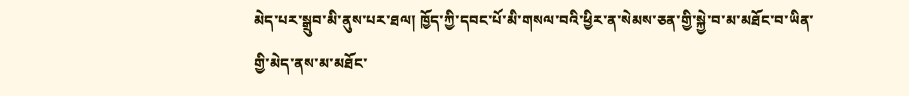མེད་པར་སྒྲུབ་མི་ནུས་པར་ཐལ། ཁྱོད་ཀྱི་དབང་པོ་མི་གསལ་བའི་ཕྱིར་ན་སེམས་ཅན་གྱི་སྐྱེ་བ་མ་མཐོང་བ་ཡིན་གྱི་མེད་ནས་མ་མཐོང་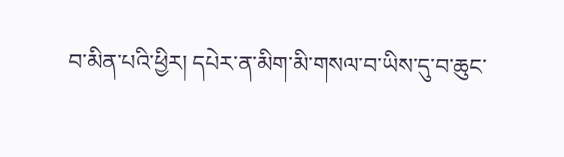བ་མིན་པའི་ཕྱིར། དཔེར་ན་མིག་མི་གསལ་བ་ཡིས་དུ་བ་ཆུང་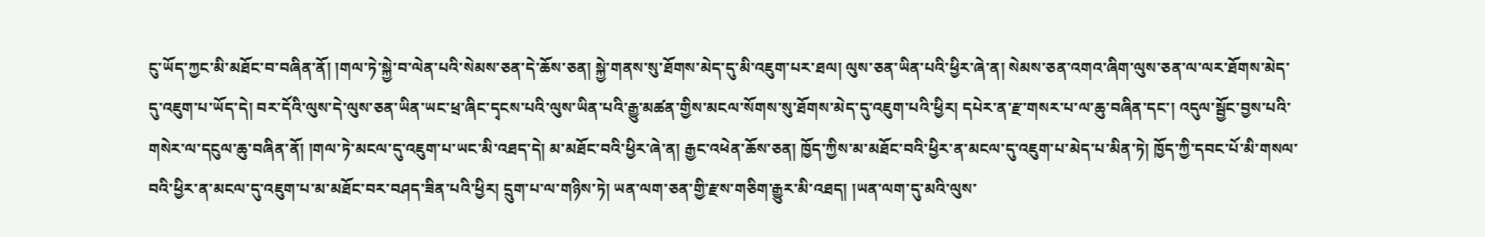ངུ་ཡོད་ཀྱང་མི་མཐོང་བ་བཞིན་ནོ། །གལ་ཏེ་སྐྱེ་བ་ལེན་པའི་སེམས་ཅན་དེ་ཆོས་ཅན། སྐྱེ་གནས་སུ་ཐོགས་མེད་དུ་མི་འཇུག་པར་ཐལ། ལུས་ཅན་ཡིན་པའི་ཕྱིར་ཞེ་ན། སེམས་ཅན་འགའ་ཞིག་ལུས་ཅན་ལ་ལར་ཐོགས་མེད་དུ་འཇུག་པ་ཡོད་དེ། བར་དོའི་ལུས་དེ་ལུས་ཅན་ཡིན་ཡང་ཕྲ་ཞིང་དྭངས་པའི་ལུས་ཡིན་པའི་རྒྱུ་མཚན་གྱིས་མངལ་སོགས་སུ་ཐོགས་མེད་དུ་འཇུག་པའི་ཕྱིར། དཔེར་ན་རྫ་གསར་པ་ལ་ཆུ་བཞིན་དང་། འདུལ་སྦྱོང་བྱས་པའི་གསེར་ལ་དངུལ་ཆུ་བཞིན་ནོ། །གལ་ཏེ་མངལ་དུ་འཇུག་པ་ཡང་མི་འཐད་དེ། མ་མཐོང་བའི་ཕྱིར་ཞེ་ན། རྒྱང་འཕེན་ཆོས་ཅན། ཁྱོད་ཀྱིས་མ་མཐོང་བའི་ཕྱིར་ན་མངལ་དུ་འཇུག་པ་མེད་པ་མིན་ཏེ། ཁྱོད་ཀྱི་དབང་པོ་མི་གསལ་བའི་ཕྱིར་ན་མངལ་དུ་འཇུག་པ་མ་མཐོང་བར་བཤད་ཟིན་པའི་ཕྱིར། དྲུག་པ་ལ་གཉིས་ཏེ། ཡན་ལག་ཅན་གྱི་རྫས་གཅིག་རྒྱུར་མི་འཐད། །ཡན་ལག་དུ་མའི་ལུས་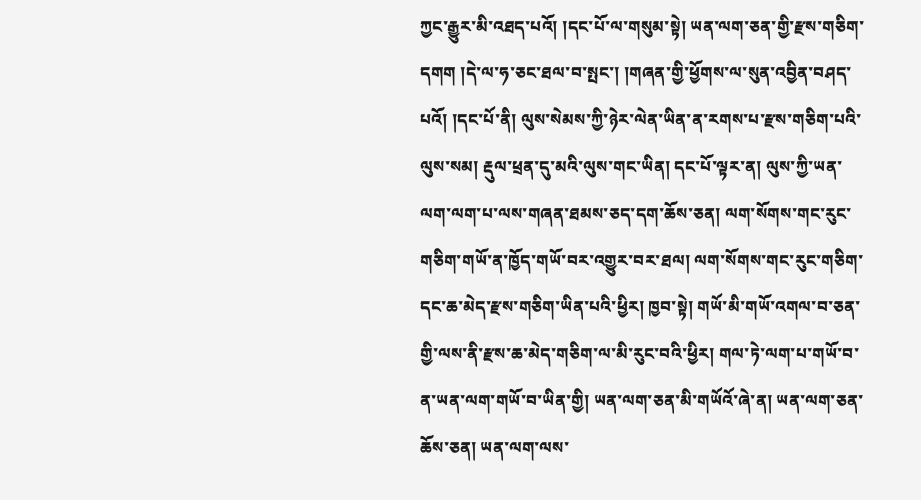ཀྱང་རྒྱུར་མི་འཐད་པའོ། །དང་པོ་ལ་གསུམ་སྟེ། ཡན་ལག་ཅན་གྱི་རྫས་གཅིག་དགག །དེ་ལ་ཧ་ཅང་ཐལ་བ་སྤང་། །གཞན་གྱི་ཕྱོགས་ལ་སུན་འབྱིན་བཤད་པའོ། །དང་པོ་ནི། ལུས་སེམས་ཀྱི་ཉེར་ལེན་ཡིན་ན་རགས་པ་རྫས་གཅིག་པའི་ལུས་སམ། རྡུལ་ཕྲན་དུ་མའི་ལུས་གང་ཡིན། དང་པོ་ལྟར་ན། ལུས་ཀྱི་ཡན་ལག་ལག་པ་ལས་གཞན་ཐམས་ཅད་དག་ཆོས་ཅན། ལག་སོགས་གང་རུང་གཅིག་གཡོ་ན་ཁྱོད་གཡོ་བར་འགྱུར་བར་ཐལ། ལག་སོགས་གང་རུང་གཅིག་དང་ཆ་མེད་རྫས་གཅིག་ཡིན་པའི་ཕྱིར། ཁྱབ་སྟེ། གཡོ་མི་གཡོ་འགལ་བ་ཅན་གྱི་ལས་ནི་རྫས་ཆ་མེད་གཅིག་ལ་མི་རུང་བའི་ཕྱིར། གལ་ཏེ་ལག་པ་གཡོ་བ་ན་ཡན་ལག་གཡོ་བ་ཡིན་གྱི། ཡན་ལག་ཅན་མི་གཡོའོ་ཞེ་ན། ཡན་ལག་ཅན་ཆོས་ཅན། ཡན་ལག་ལས་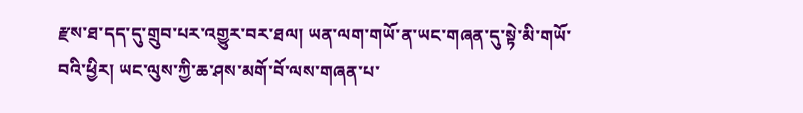རྫས་ཐ་དད་དུ་གྲུབ་པར་འགྱུར་བར་ཐལ། ཡན་ལག་གཡོ་ན་ཡང་གཞན་དུ་སྟེ་མི་གཡོ་བའི་ཕྱིར། ཡང་ལུས་ཀྱི་ཆ་ཤས་མགོ་བོ་ལས་གཞན་པ་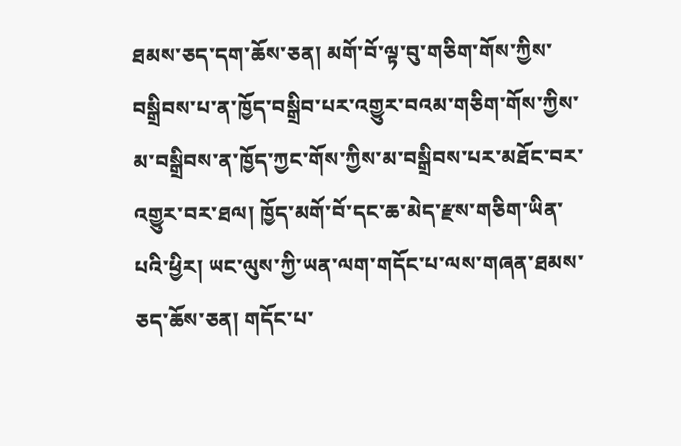ཐམས་ཅད་དག་ཆོས་ཅན། མགོ་བོ་ལྟ་བུ་གཅིག་གོས་ཀྱིས་བསྒྲིབས་པ་ན་ཁྱོད་བསྒྲིབ་པར་འགྱུར་བའམ་གཅིག་གོས་ཀྱིས་མ་བསྒྲིབས་ན་ཁྱོད་ཀྱང་གོས་ཀྱིས་མ་བསྒྲིབས་པར་མཐོང་བར་འགྱུར་བར་ཐལ། ཁྱོད་མགོ་བོ་དང་ཆ་མེད་རྫས་གཅིག་ཡིན་པའི་ཕྱིར། ཡང་ལུས་ཀྱི་ཡན་ལག་གདོང་པ་ལས་གཞན་ཐམས་ཅད་ཆོས་ཅན། གདོང་པ་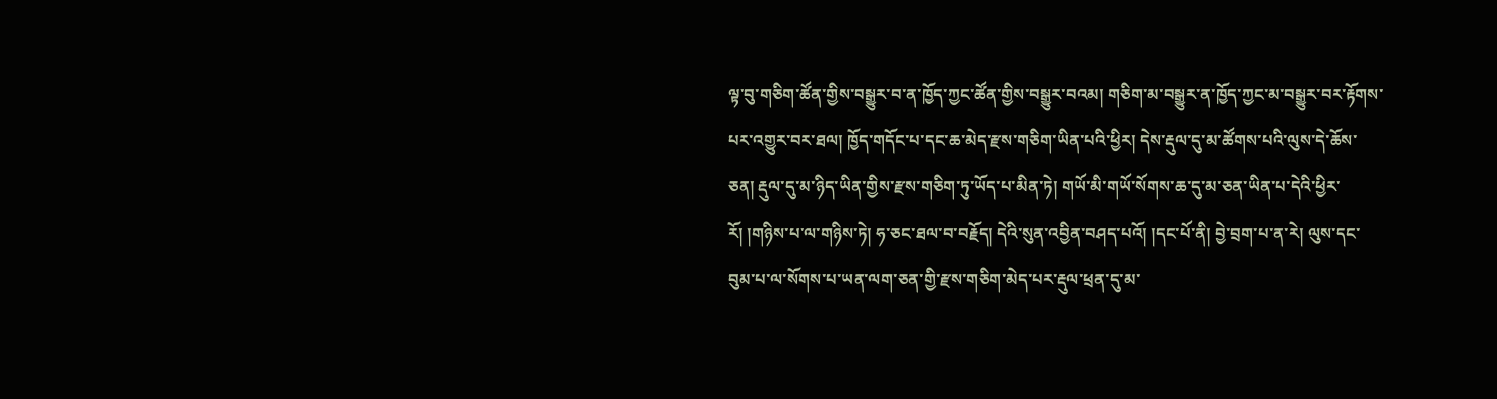ལྟ་བུ་གཅིག་ཚོན་གྱིས་བསྒྱུར་བ་ན་ཁྱོད་ཀྱང་ཚོན་གྱིས་བསྒྱུར་བའམ། གཅིག་མ་བསྒྱུར་ན་ཁྱོད་ཀྱང་མ་བསྒྱུར་བར་རྟོགས་པར་འགྱུར་བར་ཐལ། ཁྱོད་གདོང་པ་དང་ཆ་མེད་རྫས་གཅིག་ཡིན་པའི་ཕྱིར། དེས་རྡུལ་དུ་མ་ཚོགས་པའི་ལུས་དེ་ཆོས་ཅན། རྡུལ་དུ་མ་ཉིད་ཡིན་གྱིས་རྫས་གཅིག་ཏུ་ཡོད་པ་མིན་ཏེ། གཡོ་མི་གཡོ་སོགས་ཆ་དུ་མ་ཅན་ཡིན་པ་དེའི་ཕྱིར་རོ། །གཉིས་པ་ལ་གཉིས་ཏེ། ཧ་ཅང་ཐལ་བ་བརྗོད། དེའི་སུན་འབྱིན་བཤད་པའོ། །དང་པོ་ནི། བྱེ་བྲག་པ་ན་རེ། ལུས་དང་བུམ་པ་ལ་སོགས་པ་ཡན་ལག་ཅན་གྱི་རྫས་གཅིག་མེད་པར་རྡུལ་ཕྲན་དུ་མ་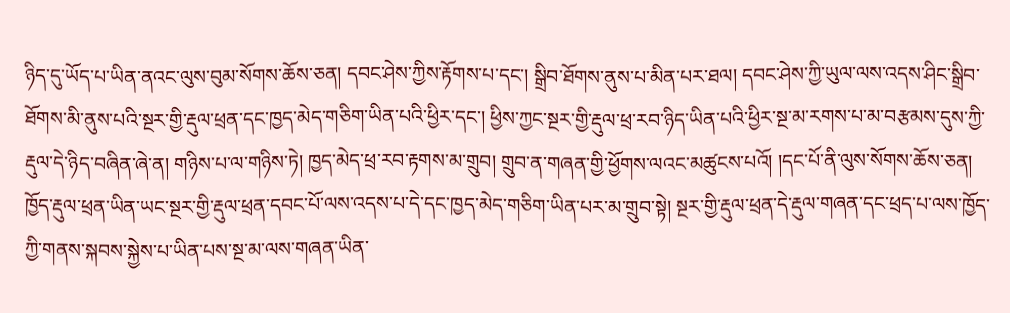ཉིད་དུ་ཡོད་པ་ཡིན་ནའང་ལུས་བུམ་སོགས་ཆོས་ཅན། དབང་ཤེས་ཀྱིས་རྟོགས་པ་དང་། སྒྲིབ་ཐོགས་ནུས་པ་མིན་པར་ཐལ། དབང་ཤེས་ཀྱི་ཡུལ་ལས་འདས་ཤིང་སྒྲིབ་ཐོགས་མི་ནུས་པའི་སྔར་གྱི་རྡུལ་ཕྲན་དང་ཁྱད་མེད་གཅིག་ཡིན་པའི་ཕྱིར་དང་། ཕྱིས་ཀྱང་སྔར་གྱི་རྡུལ་ཕྲ་རབ་ཉིད་ཡིན་པའི་ཕྱིར་སྔ་མ་རགས་པ་མ་བརྩམས་དུས་ཀྱི་རྡུལ་དེ་ཉིད་བཞིན་ཞེ་ན། གཉིས་པ་ལ་གཉིས་ཏེ། ཁྱད་མེད་ཕྲ་རབ་རྟགས་མ་གྲུབ། གྲུབ་ན་གཞན་གྱི་ཕྱོགས་ལའང་མཚུངས་པའོ། །དང་པོ་ནི་ལུས་སོགས་ཆོས་ཅན། ཁྱོད་རྡུལ་ཕྲན་ཡིན་ཡང་སྔར་གྱི་རྡུལ་ཕྲན་དབང་པོ་ལས་འདས་པ་དེ་དང་ཁྱད་མེད་གཅིག་ཡིན་པར་མ་གྲུབ་སྟེ། སྔར་གྱི་རྡུལ་ཕྲན་དེ་རྡུལ་གཞན་དང་ཕྲད་པ་ལས་ཁྱོད་ཀྱི་གནས་སྐབས་སྐྱེས་པ་ཡིན་པས་སྔ་མ་ལས་གཞན་ཡིན་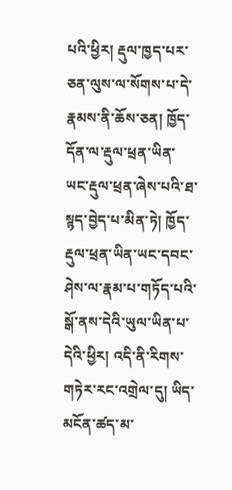པའི་ཕྱིར། རྡུལ་ཁྱད་པར་ཅན་ལུས་ལ་སོགས་པ་དེ་རྣམས་ནི་ཆོས་ཅན། ཁྱོད་དོན་ལ་རྡུལ་ཕྲན་ཡིན་ཡང་རྡུལ་ཕྲན་ཞེས་པའི་ཐ་སྙད་བྱེད་པ་མིན་ཏེ། ཁྱོད་རྡུལ་ཕྲན་ཡིན་ཡང་དབང་ཤེས་ལ་རྣམ་པ་གཏོད་པའི་སྒོ་ནས་དེའི་ཡུལ་ཡིན་པ་དེའི་ཕྱིར། འདི་ནི་རིགས་གཏེར་རང་འགྲེལ་དུ། ཡིད་མངོན་ཚད་མ་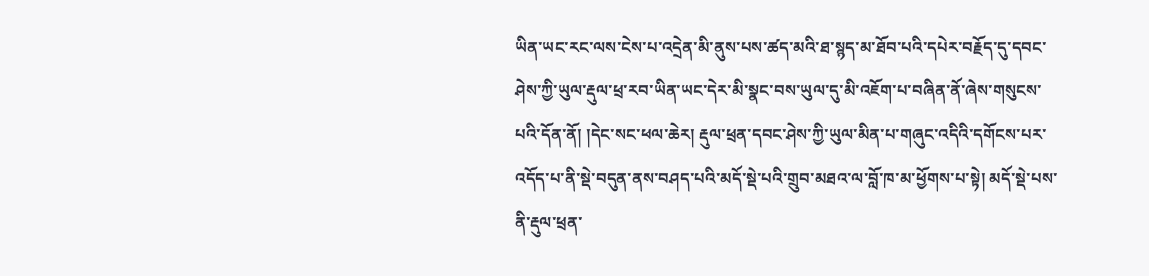ཡིན་ཡང་རང་ལས་ངེས་པ་འདྲེན་མི་ནུས་པས་ཚད་མའི་ཐ་སྙད་མ་ཐོབ་པའི་དཔེར་བརྗོད་དུ་དབང་ཤེས་ཀྱི་ཡུལ་རྡུལ་ཕྲ་རབ་ཡིན་ཡང་དེར་མི་སྣང་བས་ཡུལ་དུ་མི་འཇོག་པ་བཞིན་ནོ་ཞེས་གསུངས་པའི་དོན་ནོ། །དེང་སང་ཕལ་ཆེར། རྡུལ་ཕྲན་དབང་ཤེས་ཀྱི་ཡུལ་མིན་པ་གཞུང་འདིའི་དགོངས་པར་འདོད་པ་ནི་སྡེ་བདུན་ནས་བཤད་པའི་མདོ་སྡེ་པའི་གྲུབ་མཐའ་ལ་བློ་ཁ་མ་ཕྱོགས་པ་སྟེ། མདོ་སྡེ་པས་ནི་རྡུལ་ཕྲན་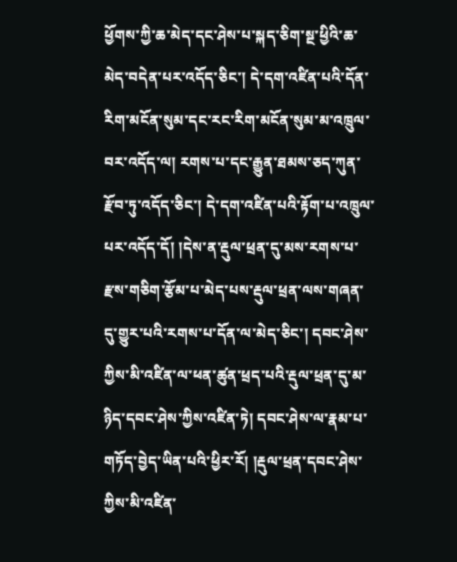ཕྱོགས་ཀྱི་ཆ་མེད་དང་ཤེས་པ་སྐད་ཅིག་སྔ་ཕྱིའི་ཆ་མེད་བདེན་པར་འདོད་ཅིང་། དེ་དག་འཛིན་པའི་དོན་རིག་མངོན་སུམ་དང་རང་རིག་མངོན་སུམ་མ་འཁྲུལ་བར་འདོད་ལ། རགས་པ་དང་རྒྱུན་ཐམས་ཅད་ཀུན་རྫོབ་ཏུ་འདོད་ཅིང་། དེ་དག་འཛིན་པའི་རྟོག་པ་འཁྲུལ་པར་འདོད་དོ། །དེས་ན་རྡུལ་ཕྲན་དུ་མས་རགས་པ་རྫས་གཅིག་རྩོམ་པ་མེད་པས་རྡུལ་ཕྲན་ལས་གཞན་དུ་གྱུར་པའི་རགས་པ་དོན་ལ་མེད་ཅིང་། དབང་ཤེས་ཀྱིས་མི་འཛིན་ལ་ཕན་ཚུན་ཕྲད་པའི་རྡུལ་ཕྲན་དུ་མ་ཉིད་དབང་ཤེས་ཀྱིས་འཛིན་ཏེ། དབང་ཤེས་ལ་རྣམ་པ་གཏོད་བྱེད་ཡིན་པའི་ཕྱིར་རོ། །རྡུལ་ཕྲན་དབང་ཤེས་ཀྱིས་མི་འཛིན་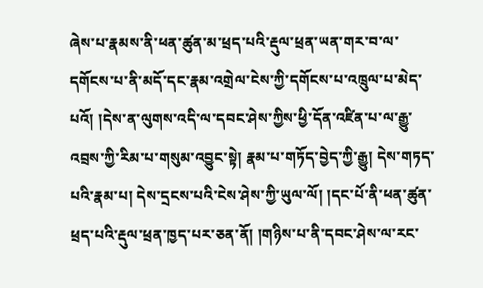ཞེས་པ་རྣམས་ནི་ཕན་ཚུན་མ་ཕྲད་པའི་རྡུལ་ཕྲན་ཡན་གར་བ་ལ་དགོངས་པ་ནི་མདོ་དང་རྣམ་འགྲེལ་ངེས་ཀྱི་དགོངས་པ་འཁྲུལ་པ་མེད་པའོ། །དེས་ན་ལུགས་འདི་ལ་དབང་ཤེས་ཀྱིས་ཕྱི་དོན་འཛིན་པ་ལ་རྒྱུ་འབྲས་ཀྱི་རིམ་པ་གསུམ་འབྱུང་སྟེ། རྣམ་པ་གཏོད་བྱེད་ཀྱི་རྒྱུ། དེས་གཏད་པའི་རྣམ་པ། དེས་དྲངས་པའི་ངེས་ཤེས་ཀྱི་ཡུལ་ལོ། །དང་པོ་ནི་ཕན་ཚུན་ཕྲད་པའི་རྡུལ་ཕྲན་ཁྱད་པར་ཅན་ནོ། །གཉིས་པ་ནི་དབང་ཤེས་ལ་རང་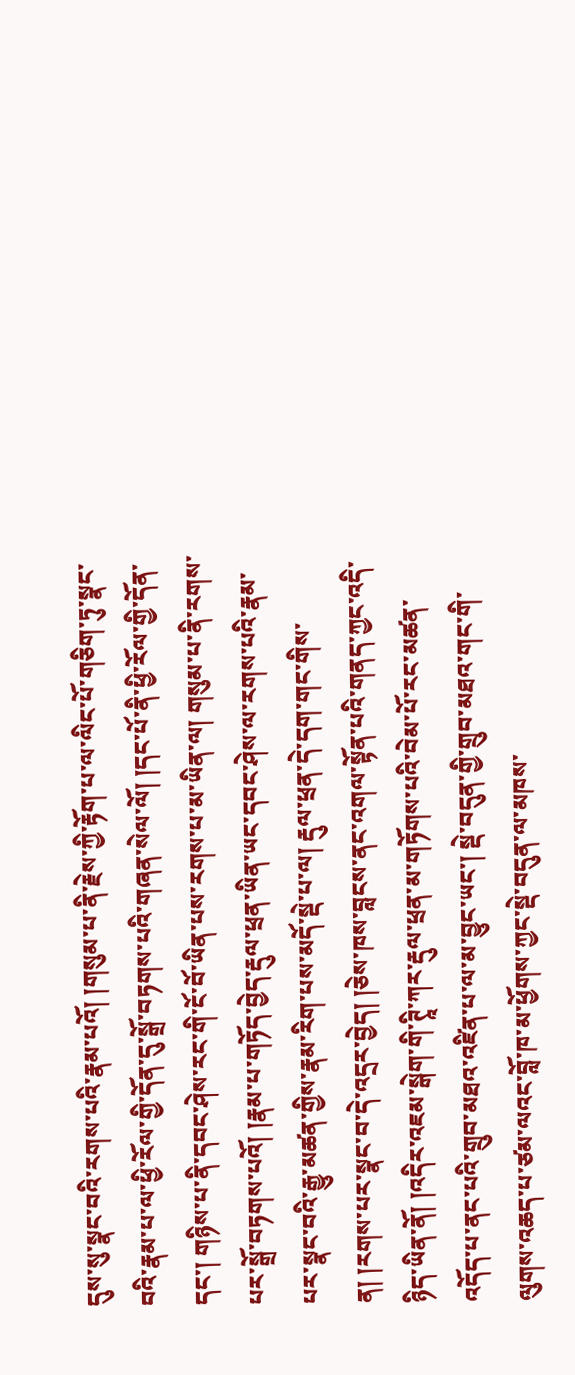དུས་སུ་སྣང་བའི་རགས་པའི་རྣམ་པའོ། །གསུམ་པ་ནི་རྗེས་ཀྱི་རྟོག་པ་ལ་ལིང་པོ་གཅིག་ཏུ་སྣང་བའི་རྣམ་པ་ལ་ཕྱི་རོལ་གྱི་དོན་དུ་སྒྲོ་བཏགས་པའི་གཞན་སེལ་ལོ། །དང་པོ་ནི་ཕྱི་རོལ་གྱི་དོན་དང་། གཉིས་པ་ནི་དབང་ཤེས་རང་གི་ངོ་བོ་ཡིན་པས་རགས་པ་མ་ཡིན་ལ། གསུམ་པ་ནི་རགས་པར་སྒྲོ་བཏགས་པའོ། །རྣམ་པ་གཏོད་བྱེད་རྡུལ་ཕྲན་ཡིན་ཡང་དབང་ཤེས་ལ་རགས་པའི་རྣམ་པར་སྣང་བའི་རྒྱུ་མཚན་གྱིས་རྣམ་རིག་པས་མདོ་སྡེ་པ་ལ། རྡུལ་ཕྲན་དེ་དག་གང་གིས་ན། །རགས་པར་སྣང་བ་དེ་འདྲར་བྱེད། །ཅེས་ཁས་བླངས་ནང་འགལ་སྟོན་པའི་གནད་ཀྱང་འདི་ཉིད་ཡིན་ནོ། །འདིར་འཇམ་སྒེག་གི་ཊཱི་ཀར་རྡུལ་ཕྲན་མ་གཏོགས་པའི་བེམ་པོ་རང་མཚན་འདོད་པ་ནང་པའི་གྲུབ་མཐའ་འཛིན་པ་ལ་མ་བྱུང་ཡང་། སྡེ་བདུན་གྱི་གྲུབ་མཐའ་གང་གི་ལུགས་འཆད་པ་ཙམ་ལའང་བློ་ཁ་མ་ཕྱོགས་ཀྱང་སྡེ་བདུན་ལ་མཁས་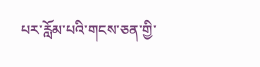པར་རློམ་པའི་གངས་ཅན་གྱི་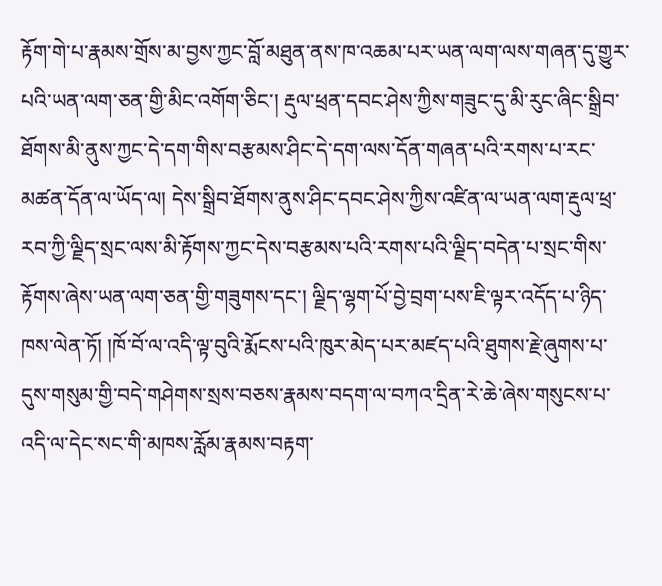རྟོག་གེ་པ་རྣམས་གྲོས་མ་བྱས་ཀྱང་བློ་མཐུན་ནས་ཁ་འཆམ་པར་ཡན་ལག་ལས་གཞན་དུ་གྱུར་པའི་ཡན་ལག་ཅན་གྱི་མིང་འགོག་ཅིང་། རྡུལ་ཕྲན་དབང་ཤེས་ཀྱིས་གཟུང་དུ་མི་རུང་ཞིང་སྒྲིབ་ཐོགས་མི་ནུས་ཀྱང་དེ་དག་གིས་བརྩམས་ཤིང་དེ་དག་ལས་དོན་གཞན་པའི་རགས་པ་རང་མཚན་དོན་ལ་ཡོད་ལ། དེས་སྒྲིབ་ཐོགས་ནུས་ཤིང་དབང་ཤེས་ཀྱིས་འཛིན་ལ་ཡན་ལག་རྡུལ་ཕྲ་རབ་ཀྱི་ལྗིད་སྲང་ལས་མི་རྟོགས་ཀྱང་དེས་བརྩམས་པའི་རགས་པའི་ལྗིད་བདེན་པ་སྲང་གིས་རྟོགས་ཞེས་ཡན་ལག་ཅན་གྱི་གཟུགས་དང་། ལྗིད་ལྷག་པོ་བྱེ་བྲག་པས་ཇི་ལྟར་འདོད་པ་ཉིད་ཁས་ལེན་ཏོ། །ཁོ་བོ་ལ་འདི་ལྟ་བུའི་རྨོངས་པའི་ཁུར་མེད་པར་མཛད་པའི་ཐུགས་རྗེ་ཞུགས་པ་དུས་གསུམ་གྱི་བདེ་གཤེགས་སྲས་བཅས་རྣམས་བདག་ལ་བཀའ་དྲིན་རེ་ཆེ་ཞེས་གསུངས་པ་འདི་ལ་དེང་སང་གི་མཁས་རློམ་རྣམས་བརྟག་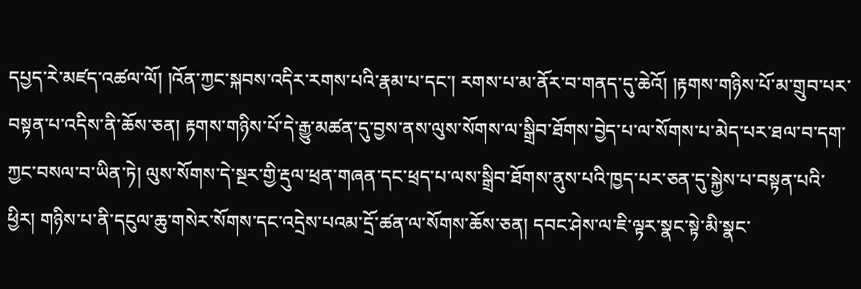དཔྱད་རེ་མཛད་འཚལ་ལོ། །འོན་ཀྱང་སྐབས་འདིར་རགས་པའི་རྣམ་པ་དང་། རགས་པ་མ་ནོར་བ་གནད་དུ་ཆེའོ། །རྟགས་གཉིས་པོ་མ་གྲུབ་པར་བསྟན་པ་འདིས་ནི་ཆོས་ཅན། རྟགས་གཉིས་པོ་དེ་རྒྱུ་མཚན་དུ་བྱས་ནས་ལུས་སོགས་ལ་སྒྲིབ་ཐོགས་བྱེད་པ་ལ་སོགས་པ་མེད་པར་ཐལ་བ་དག་ཀྱང་བསལ་བ་ཡིན་ཏེ། ལུས་སོགས་དེ་སྔར་གྱི་རྡུལ་ཕྲན་གཞན་དང་ཕྲད་པ་ལས་སྒྲིབ་ཐོགས་ནུས་པའི་ཁྱད་པར་ཅན་དུ་སྐྱེས་པ་བསྟན་པའི་ཕྱིར། གཉིས་པ་ནི་དངུལ་ཆུ་གསེར་སོགས་དང་འདྲེས་པའམ་དྲོ་ཚན་ལ་སོགས་ཆོས་ཅན། དབང་ཤེས་ལ་ཇི་ལྟར་སྣང་སྟེ་མི་སྣང་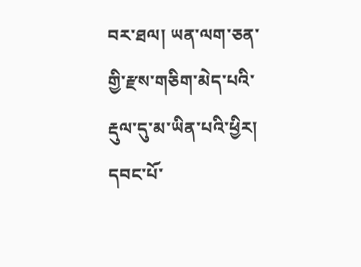བར་ཐལ། ཡན་ལག་ཅན་གྱི་རྫས་གཅིག་མེད་པའི་རྡུལ་དུ་མ་ཡིན་པའི་ཕྱིར། དབང་པོ་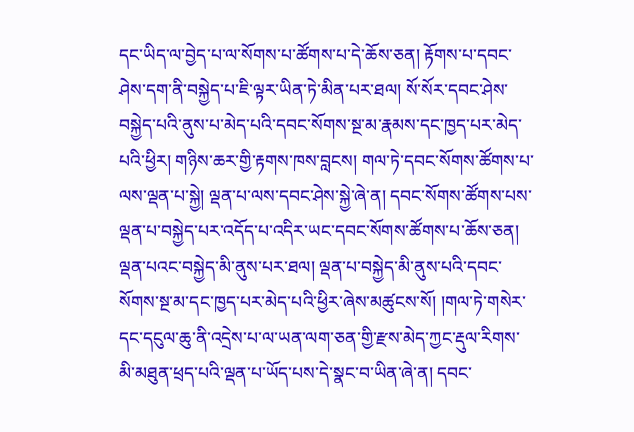དང་ཡིད་ལ་བྱེད་པ་ལ་སོགས་པ་ཚོགས་པ་དེ་ཆོས་ཅན། རྟོགས་པ་དབང་ཤེས་དག་ནི་བསྐྱེད་པ་ཇི་ལྟར་ཡིན་ཏེ་མིན་པར་ཐལ། སོ་སོར་དབང་ཤེས་བསྐྱེད་པའི་ནུས་པ་མེད་པའི་དབང་སོགས་སྔ་མ་རྣམས་དང་ཁྱད་པར་མེད་པའི་ཕྱིར། གཉིས་ཆར་གྱི་རྟགས་ཁས་བླངས། གལ་ཏེ་དབང་སོགས་ཚོགས་པ་ལས་ལྡན་པ་སྐྱེ། ལྡན་པ་ལས་དབང་ཤེས་སྐྱེ་ཞེ་ན། དབང་སོགས་ཚོགས་པས་ལྡན་པ་བསྐྱེད་པར་འདོད་པ་འདིར་ཡང་དབང་སོགས་ཚོགས་པ་ཆོས་ཅན། ལྡན་པའང་བསྐྱེད་མི་ནུས་པར་ཐལ། ལྡན་པ་བསྐྱེད་མི་ནུས་པའི་དབང་སོགས་སྔ་མ་དང་ཁྱད་པར་མེད་པའི་ཕྱིར་ཞེས་མཚུངས་སོ། །གལ་ཏེ་གསེར་དང་དངུལ་ཆུ་ནི་འདྲེས་པ་ལ་ཡན་ལག་ཅན་གྱི་རྫས་མེད་ཀྱང་རྡུལ་རིགས་མི་མཐུན་ཕྲད་པའི་ལྡན་པ་ཡོད་པས་དེ་སྣང་བ་ཡིན་ཞེ་ན། དབང་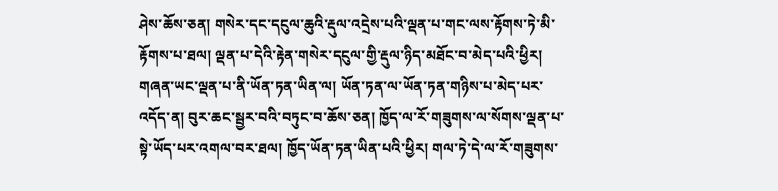ཤེས་ཆོས་ཅན། གསེར་དང་དངུལ་ཆུའི་རྡུལ་འདྲེས་པའི་ལྡན་པ་གང་ལས་རྟོགས་ཏེ་མི་རྟོགས་པ་ཐལ། ལྡན་པ་དེའི་རྟེན་གསེར་དངུལ་གྱི་རྡུལ་ཉིད་མཐོང་བ་མེད་པའི་ཕྱིར། གཞན་ཡང་ལྡན་པ་ནི་ཡོན་ཏན་ཡིན་ལ། ཡོན་ཏན་ལ་ཡོན་ཏན་གཉིས་པ་མེད་པར་འདོད་ན། བུར་ཆང་སྦྱར་བའི་བཏུང་བ་ཆོས་ཅན། ཁྱོད་ལ་རོ་གཟུགས་ལ་སོགས་ལྡན་པ་སྟེ་ཡོད་པར་འགལ་བར་ཐལ། ཁྱོད་ཡོན་ཏན་ཡིན་པའི་ཕྱིར། གལ་ཏེ་དེ་ལ་རོ་གཟུགས་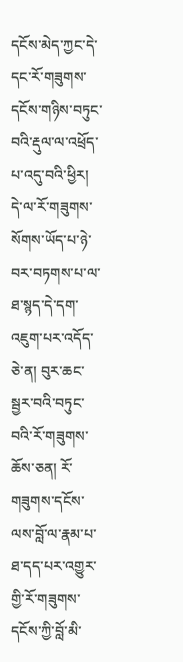དངོས་མེད་ཀྱང་དེ་དང་རོ་གཟུགས་དངོས་གཉིས་བཏུང་བའི་རྡུལ་ལ་འཕྲོད་པ་འདུ་བའི་ཕྱིར། དེ་ལ་རོ་གཟུགས་སོགས་ཡོད་པ་ཉེ་བར་བཏགས་པ་ལ་ཐ་སྙད་དེ་དག་འཇུག་པར་འདོད་ཅེ་ན། བུར་ཆང་སྦྱར་བའི་བཏུང་བའི་རོ་གཟུགས་ཆོས་ཅན། རོ་གཟུགས་དངོས་ལས་བློ་ལ་རྣམ་པ་ཐ་དད་པར་འགྱུར་གྱི་རོ་གཟུགས་དངོས་ཀྱི་བློ་མི་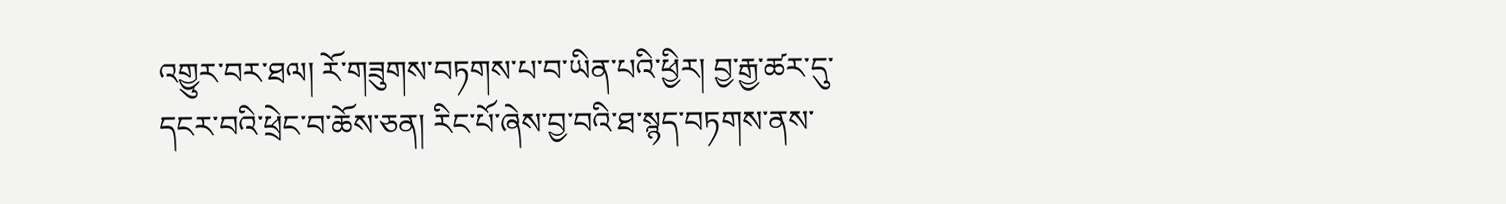འགྱུར་བར་ཐལ། རོ་གཟུགས་བཏགས་པ་བ་ཡིན་པའི་ཕྱིར། བྱ་རྒྱ་ཚར་དུ་དངར་བའི་ཕྲེང་བ་ཆོས་ཅན། རིང་པོ་ཞེས་བྱ་བའི་ཐ་སྙད་བཏགས་ནས་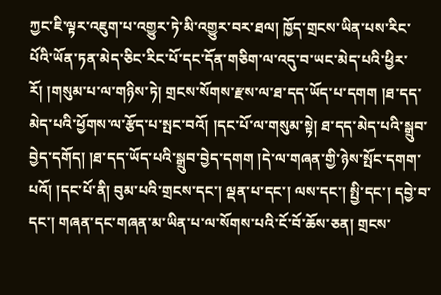ཀྱང་ཇི་ལྟར་འཇུག་པ་འགྱུར་ཏེ་མི་འགྱུར་བར་ཐལ། ཁྱོད་གྲངས་ཡིན་པས་རིང་པོའི་ཡོན་ཏན་མེད་ཅིང་རིང་པོ་དང་དོན་གཅིག་ལ་འདུ་བ་ཡང་མེད་པའི་ཕྱིར་རོ། །གསུམ་པ་ལ་གཉིས་ཏེ། གྲངས་སོགས་རྫས་ལ་ཐ་དད་ཡོད་པ་དགག །ཐ་དད་མེད་པའི་ཕྱོགས་ལ་རྩོད་པ་སྤང་བའོ། །དང་པོ་ལ་གསུམ་སྟེ། ཐ་དད་མེད་པའི་སྒྲུབ་བྱེད་དགོད། །ཐ་དད་ཡོད་པའི་སྒྲུབ་བྱེད་དགག །དེ་ལ་གཞན་གྱི་ཉེས་སྤོང་དགག་པའོ། །དང་པོ་ནི། བུམ་པའི་གྲངས་དང་། ལྡན་པ་དང་། ལས་དང་། སྤྱི་དང་། དབྱེ་བ་དང་། གཞན་དང་གཞན་མ་ཡིན་པ་ལ་སོགས་པའི་ངོ་བོ་ཆོས་ཅན། གྲངས་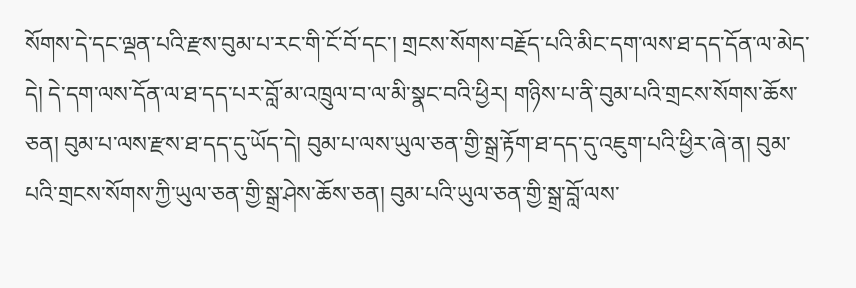སོགས་དེ་དང་ལྡན་པའི་རྫས་བུམ་པ་རང་གི་ངོ་བོ་དང་། གྲངས་སོགས་བརྗོད་པའི་མིང་དག་ལས་ཐ་དད་དོན་ལ་མེད་དེ། དེ་དག་ལས་དོན་ལ་ཐ་དད་པར་བློ་མ་འཁྲུལ་བ་ལ་མི་སྣང་བའི་ཕྱིར། གཉིས་པ་ནི་བུམ་པའི་གྲངས་སོགས་ཆོས་ཅན། བུམ་པ་ལས་རྫས་ཐ་དད་དུ་ཡོད་དེ། བུམ་པ་ལས་ཡུལ་ཅན་གྱི་སྒྲ་རྟོག་ཐ་དད་དུ་འཇུག་པའི་ཕྱིར་ཞེ་ན། བུམ་པའི་གྲངས་སོགས་ཀྱི་ཡུལ་ཅན་གྱི་སྒྲ་ཤེས་ཆོས་ཅན། བུམ་པའི་ཡུལ་ཅན་གྱི་སྒྲ་བློ་ལས་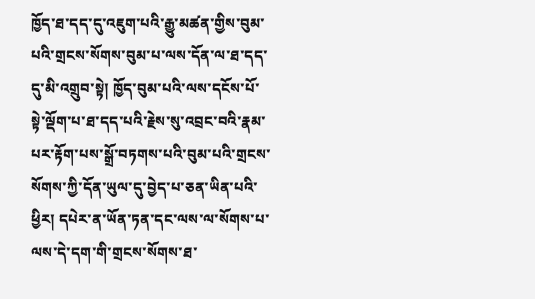ཁྱོད་ཐ་དད་དུ་འཇུག་པའི་རྒྱུ་མཚན་གྱིས་བུམ་པའི་གྲངས་སོགས་བུམ་པ་ལས་དོན་ལ་ཐ་དད་དུ་མི་འགྲུབ་སྟེ། ཁྱོད་བུམ་པའི་ལས་དངོས་པོ་སྟེ་ལྡོག་པ་ཐ་དད་པའི་རྗེས་སུ་འབྲང་བའི་རྣམ་པར་རྟོག་པས་སྒྲོ་བཏགས་པའི་བུམ་པའི་གྲངས་སོགས་ཀྱི་དོན་ཡུལ་དུ་བྱེད་པ་ཅན་ཡིན་པའི་ཕྱིར། དཔེར་ན་ཡོན་ཏན་དང་ལས་ལ་སོགས་པ་ལས་དེ་དག་གི་གྲངས་སོགས་ཐ་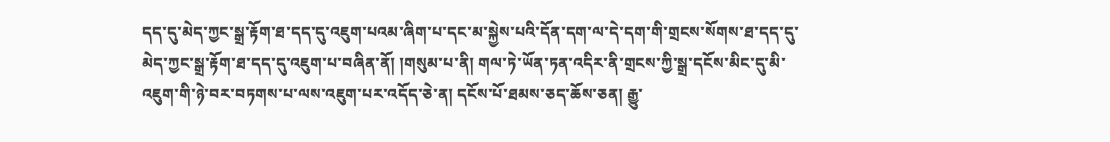དད་དུ་མེད་ཀྱང་སྒྲ་རྟོག་ཐ་དད་དུ་འཇུག་པའམ་ཞིག་པ་དང་མ་སྐྱེས་པའི་དོན་དག་ལ་དེ་དག་གི་གྲངས་སོགས་ཐ་དད་དུ་མེད་ཀྱང་སྒྲ་རྟོག་ཐ་དད་དུ་འཇུག་པ་བཞིན་ནོ། །གསུམ་པ་ནི། གལ་ཏེ་ཡོན་ཏན་འདིར་ནི་གྲངས་ཀྱི་སྒྲ་དངོས་མིང་དུ་མི་འཇུག་གི་ཉེ་བར་བཏགས་པ་ལས་འཇུག་པར་འདོད་ཅེ་ན། དངོས་པོ་ཐམས་ཅད་ཆོས་ཅན། རྒྱུ་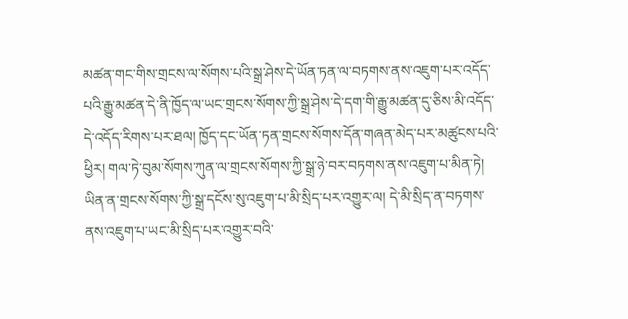མཚན་གང་གིས་གྲངས་ལ་སོགས་པའི་སྒྲ་ཤེས་དེ་ཡོན་ཏན་ལ་བཏགས་ནས་འཇུག་པར་འདོད་པའི་རྒྱུ་མཚན་དེ་ནི་ཁྱོད་ལ་ཡང་གྲངས་སོགས་ཀྱི་སྒྲ་ཤེས་དེ་དག་གི་རྒྱུ་མཚན་དུ་ཅིས་མི་འདོད་དེ་འདོད་རིགས་པར་ཐལ། ཁྱོད་དང་ཡོན་ཏན་གྲངས་སོགས་དོན་གཞན་མེད་པར་མཚུངས་པའི་ཕྱིར། གལ་ཏེ་བུམ་སོགས་ཀུན་ལ་གྲངས་སོགས་ཀྱི་སྒྲ་ཉེ་བར་བཏགས་ནས་འཇུག་པ་མིན་ཏེ། ཡིན་ན་གྲངས་སོགས་ཀྱི་སྒྲ་དངོས་སུ་འཇུག་པ་མི་སྲིད་པར་འགྱུར་ལ། དེ་མི་སྲིད་ན་བཏགས་ནས་འཇུག་པ་ཡང་མི་སྲིད་པར་འགྱུར་བའི་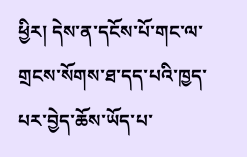ཕྱིར། དེས་ན་དངོས་པོ་གང་ལ་གྲངས་སོགས་ཐ་དད་པའི་ཁྱད་པར་བྱེད་ཆོས་ཡོད་པ་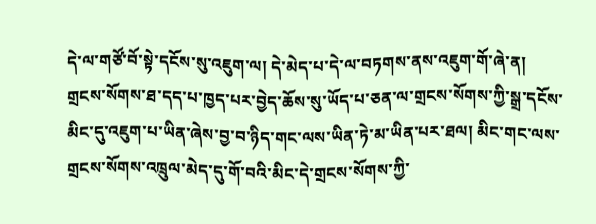དེ་ལ་གཙོ་བོ་སྟེ་དངོས་སུ་འཇུག་ལ། དེ་མེད་པ་དེ་ལ་བཏགས་ནས་འཇུག་གོ་ཞེ་ན། གྲངས་སོགས་ཐ་དད་པ་ཁྱད་པར་བྱེད་ཆོས་སུ་ཡོད་པ་ཅན་ལ་གྲངས་སོགས་ཀྱི་སྒྲ་དངོས་མིང་དུ་འཇུག་པ་ཡིན་ཞེས་བྱ་བ་ཉིད་གང་ལས་ཡིན་ཏེ་མ་ཡིན་པར་ཐལ། མིང་གང་ལས་གྲངས་སོགས་འཁྲུལ་མེད་དུ་གོ་བའི་མིང་དེ་གྲངས་སོགས་ཀྱི་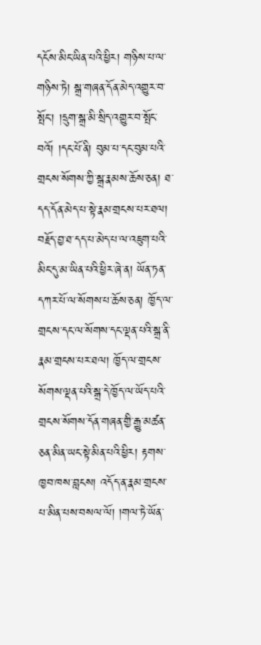དངོས་མིང་ཡིན་པའི་ཕྱིར། གཉིས་པ་ལ་གཉིས་ཏེ། སྒྲ་གཞན་དོན་མེད་འགྱུར་བ་སྤོང་། །དྲུག་སྒྲ་མི་སྲིད་འགྱུར་བ་སྤོང་བའོ། །དང་པོ་ནི། བུམ་པ་དང་བུམ་པའི་གྲངས་སོགས་ཀྱི་སྒྲ་རྣམས་ཆོས་ཅན། ཐ་དད་དོན་མེད་པ་སྟེ་རྣམ་གྲངས་པར་ཐལ། བརྗོད་བྱ་ཐ་དད་པ་མེད་པ་ལ་འཇུག་པའི་མིང་དུ་མ་ཡིན་པའི་ཕྱིར་ཞེ་ན། ཡོན་ཏན་དཀར་པོ་ལ་སོགས་པ་ཆོས་ཅན། ཁྱོད་ལ་གྲངས་དང་ལ་སོགས་དང་ལྡན་པའི་སྒྲ་ནི་རྣམ་གྲངས་པར་ཐལ། ཁྱོད་ལ་གྲངས་སོགས་ལྡན་པའི་སྒྲ་དེ་ཁྱོད་ལ་ཡོད་པའི་གྲངས་སོགས་དོན་གཞན་གྱི་རྒྱུ་མཚན་ཅན་མིན་ཡང་སྟེ་མིན་པའི་ཕྱིར། རྟགས་ཁྱབ་ཁས་བླངས། འདོད་ན་རྣམ་གྲངས་པ་མིན་པས་བསལ་ལོ། །གལ་ཏེ་ཡོན་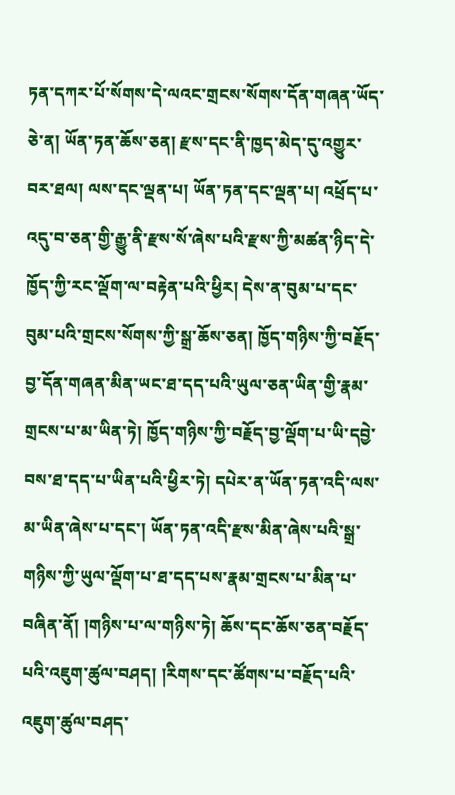ཏན་དཀར་པོ་སོགས་དེ་ལའང་གྲངས་སོགས་དོན་གཞན་ཡོད་ཅེ་ན། ཡོན་ཏན་ཆོས་ཅན། རྫས་དང་ནི་ཁྱད་མེད་དུ་འགྱུར་བར་ཐལ། ལས་དང་ལྡན་པ། ཡོན་ཏན་དང་ལྡན་པ། འཕྲོད་པ་འདུ་བ་ཅན་གྱི་རྒྱུ་ནི་རྫས་སོ་ཞེས་པའི་རྫས་ཀྱི་མཚན་ཉིད་དེ་ཁྱོད་ཀྱི་རང་ལྡོག་ལ་བརྟེན་པའི་ཕྱིར། དེས་ན་བུམ་པ་དང་བུམ་པའི་གྲངས་སོགས་ཀྱི་སྒྲ་ཆོས་ཅན། ཁྱོད་གཉིས་ཀྱི་བརྗོད་བྱ་དོན་གཞན་མིན་ཡང་ཐ་དད་པའི་ཡུལ་ཅན་ཡིན་གྱི་རྣམ་གྲངས་པ་མ་ཡིན་ཏེ། ཁྱོད་གཉིས་ཀྱི་བརྗོད་བྱ་ལྡོག་པ་ཡི་དབྱེ་བས་ཐ་དད་པ་ཡིན་པའི་ཕྱིར་ཏེ། དཔེར་ན་ཡོན་ཏན་འདི་ལས་མ་ཡིན་ཞེས་པ་དང་། ཡོན་ཏན་འདི་རྫས་མིན་ཞེས་པའི་སྒྲ་གཉིས་ཀྱི་ཡུལ་ལྡོག་པ་ཐ་དད་པས་རྣམ་གྲངས་པ་མིན་པ་བཞིན་ནོ། །གཉིས་པ་ལ་གཉིས་ཏེ། ཆོས་དང་ཆོས་ཅན་བརྗོད་པའི་འཇུག་ཚུལ་བཤད། །རིགས་དང་ཚོགས་པ་བརྗོད་པའི་འཇུག་ཚུལ་བཤད་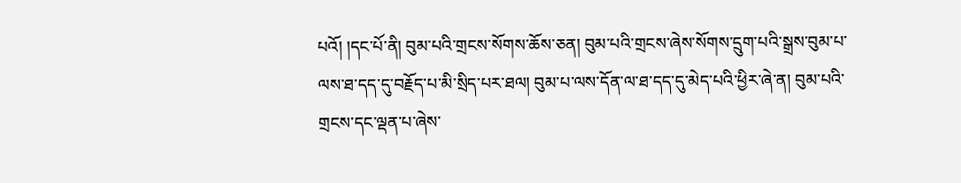པའོ། །དང་པོ་ནི། བུམ་པའི་གྲངས་སོགས་ཆོས་ཅན། བུམ་པའི་གྲངས་ཞེས་སོགས་དྲུག་པའི་སྒྲས་བུམ་པ་ལས་ཐ་དད་དུ་བརྗོད་པ་མི་སྲིད་པར་ཐལ། བུམ་པ་ལས་དོན་ལ་ཐ་དད་དུ་མེད་པའི་ཕྱིར་ཞེ་ན། བུམ་པའི་གྲངས་དང་ལྡན་པ་ཞེས་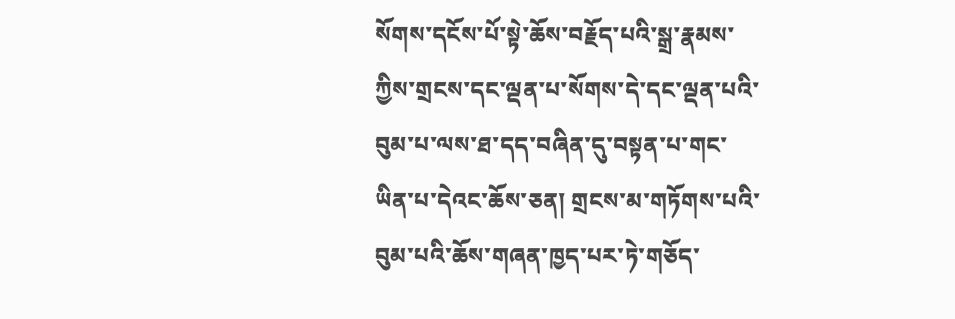སོགས་དངོས་པོ་སྟེ་ཆོས་བརྗོད་པའི་སྒྲ་རྣམས་ཀྱིས་གྲངས་དང་ལྡན་པ་སོགས་དེ་དང་ལྡན་པའི་བུམ་པ་ལས་ཐ་དད་བཞིན་དུ་བསྟན་པ་གང་ཡིན་པ་དེའང་ཆོས་ཅན། གྲངས་མ་གཏོགས་པའི་བུམ་པའི་ཆོས་གཞན་ཁྱད་པར་ཏེ་གཅོད་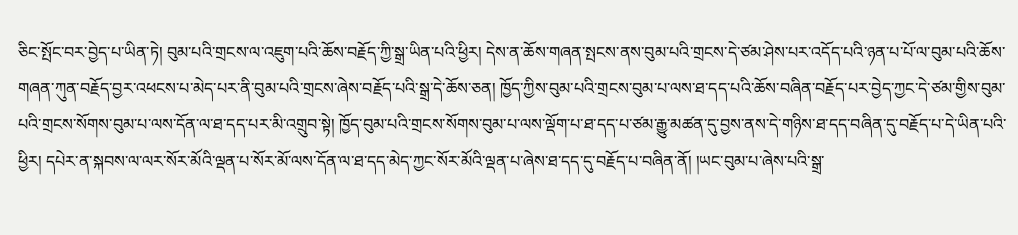ཅིང་སྤོང་བར་བྱེད་པ་ཡིན་ཏེ། བུམ་པའི་གྲངས་ལ་འཇུག་པའི་ཆོས་བརྗོད་ཀྱི་སྒྲ་ཡིན་པའི་ཕྱིར། དེས་ན་ཆོས་གཞན་སྤངས་ནས་བུམ་པའི་གྲངས་དེ་ཙམ་ཤེས་པར་འདོད་པའི་ཉན་པ་པོ་ལ་བུམ་པའི་ཆོས་གཞན་ཀུན་བརྗོད་བྱར་འཕངས་པ་མེད་པར་ནི་བུམ་པའི་གྲངས་ཞེས་བརྗོད་པའི་སྒྲ་དེ་ཆོས་ཅན། ཁྱོད་ཀྱིས་བུམ་པའི་གྲངས་བུམ་པ་ལས་ཐ་དད་པའི་ཆོས་བཞིན་བརྗོད་པར་བྱེད་ཀྱང་དེ་ཙམ་གྱིས་བུམ་པའི་གྲངས་སོགས་བུམ་པ་ལས་དོན་ལ་ཐ་དད་པར་མི་འགྲུབ་སྟེ། ཁྱོད་བུམ་པའི་གྲངས་སོགས་བུམ་པ་ལས་ལྡོག་པ་ཐ་དད་པ་ཙམ་རྒྱུ་མཚན་དུ་བྱས་ནས་དེ་གཉིས་ཐ་དད་བཞིན་དུ་བརྗོད་པ་དེ་ཡིན་པའི་ཕྱིར། དཔེར་ན་སྐབས་ལ་ལར་སོར་མོའི་ལྡན་པ་སོར་མོ་ལས་དོན་ལ་ཐ་དད་མེད་ཀྱང་སོར་མོའི་ལྡན་པ་ཞེས་ཐ་དད་དུ་བརྗོད་པ་བཞིན་ནོ། །ཡང་བུམ་པ་ཞེས་པའི་སྒྲ་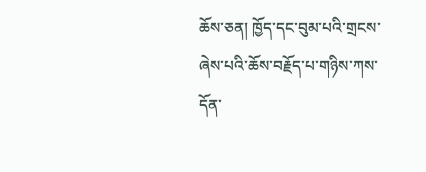ཆོས་ཅན། ཁྱོད་དང་བུམ་པའི་གྲངས་ཞེས་པའི་ཆོས་བརྗོད་པ་གཉིས་ཀས་དོན་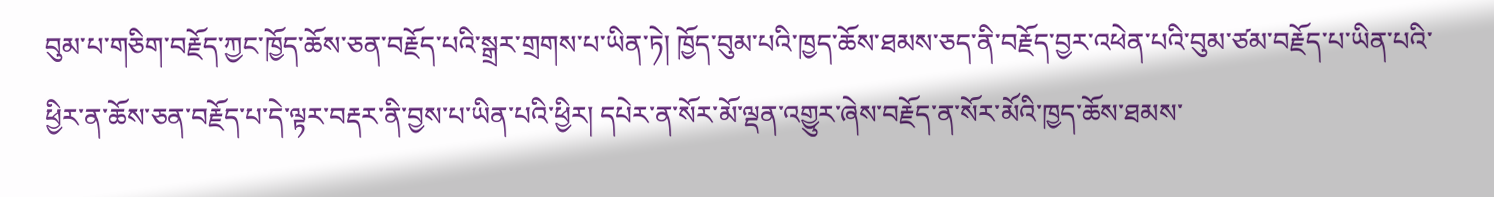བུམ་པ་གཅིག་བརྗོད་ཀྱང་ཁྱོད་ཆོས་ཅན་བརྗོད་པའི་སྒྲར་གྲགས་པ་ཡིན་ཏེ། ཁྱོད་བུམ་པའི་ཁྱད་ཆོས་ཐམས་ཅད་ནི་བརྗོད་བྱར་འཕེན་པའི་བུམ་ཙམ་བརྗོད་པ་ཡིན་པའི་ཕྱིར་ན་ཆོས་ཅན་བརྗོད་པ་དེ་ལྟར་བརྡར་ནི་བྱས་པ་ཡིན་པའི་ཕྱིར། དཔེར་ན་སོར་མོ་ལྡན་འགྱུར་ཞེས་བརྗོད་ན་སོར་མོའི་ཁྱད་ཆོས་ཐམས་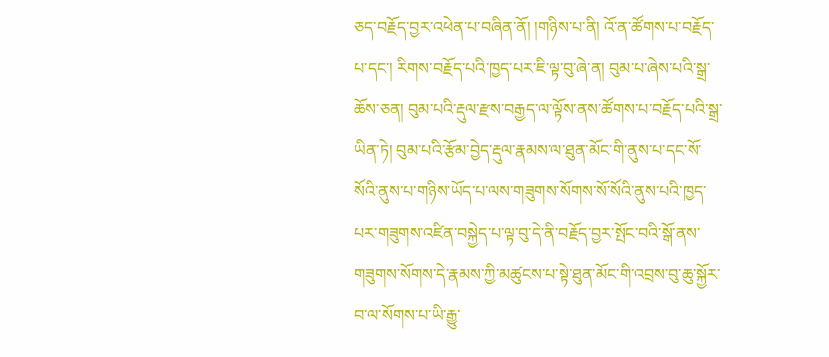ཅད་བརྗོད་བྱར་འཕེན་པ་བཞིན་ནོ། །གཉིས་པ་ནི། འོ་ན་ཚོགས་པ་བརྗོད་པ་དང་། རིགས་བརྗོད་པའི་ཁྱད་པར་ཇི་ལྟ་བུ་ཞེ་ན། བུམ་པ་ཞེས་པའི་སྒྲ་ཆོས་ཅན། བུམ་པའི་རྡུལ་རྫས་བརྒྱད་ལ་ལྟོས་ནས་ཚོགས་པ་བརྗོད་པའི་སྒྲ་ཡིན་ཏེ། བུམ་པའི་རྩོམ་བྱེད་རྡུལ་རྣམས་ལ་ཐུན་མོང་གི་ནུས་པ་དང་སོ་སོའི་ནུས་པ་གཉིས་ཡོད་པ་ལས་གཟུགས་སོགས་སོ་སོའི་ནུས་པའི་ཁྱད་པར་གཟུགས་འཛིན་བསྐྱེད་པ་ལྟ་བུ་དེ་ནི་བརྗོད་བྱར་སྤོང་བའི་སྒོ་ནས་གཟུགས་སོགས་དེ་རྣམས་ཀྱི་མཚུངས་པ་སྟེ་ཐུན་མོང་གི་འབྲས་བུ་ཆུ་སྐྱོར་བ་ལ་སོགས་པ་ཡི་རྒྱུ་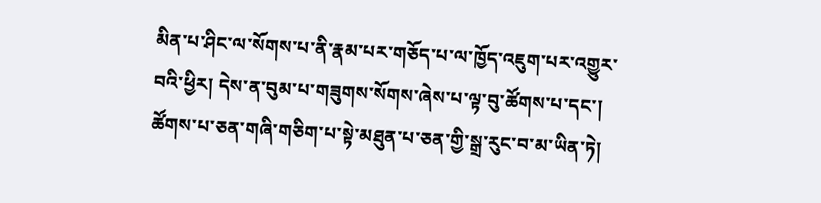མིན་པ་ཤིང་ལ་སོགས་པ་ནི་རྣམ་པར་གཅོད་པ་ལ་ཁྱོད་འཇུག་པར་འགྱུར་བའི་ཕྱིར། དེས་ན་བུམ་པ་གཟུགས་སོགས་ཞེས་པ་ལྟ་བུ་ཚོགས་པ་དང་། ཚོགས་པ་ཅན་གཞི་གཅིག་པ་སྟེ་མཐུན་པ་ཅན་གྱི་སྒྲ་རུང་བ་མ་ཡིན་ཏེ།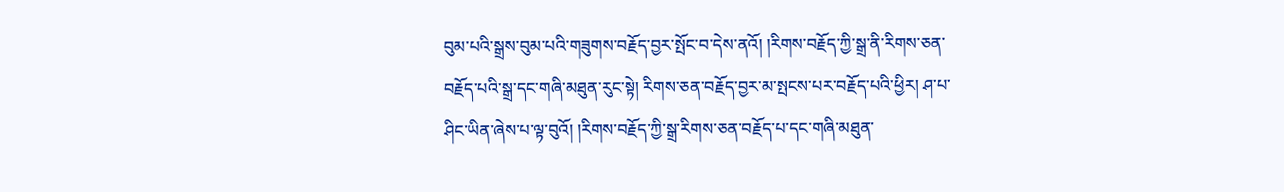བུམ་པའི་སྒྲས་བུམ་པའི་གཟུགས་བརྗོད་བྱར་སྤོང་བ་དེས་ནའོ། །རིགས་བརྗོད་ཀྱི་སྒྲ་ནི་རིགས་ཅན་བརྗོད་པའི་སྒྲ་དང་གཞི་མཐུན་རུང་སྟེ། རིགས་ཅན་བརྗོད་བྱར་མ་སྤངས་པར་བརྗོད་པའི་ཕྱིར། ཤ་པ་ཤིང་ཡིན་ཞེས་པ་ལྟ་བུའོ། །རིགས་བརྗོད་ཀྱི་སྒྲ་རིགས་ཅན་བརྗོད་པ་དང་གཞི་མཐུན་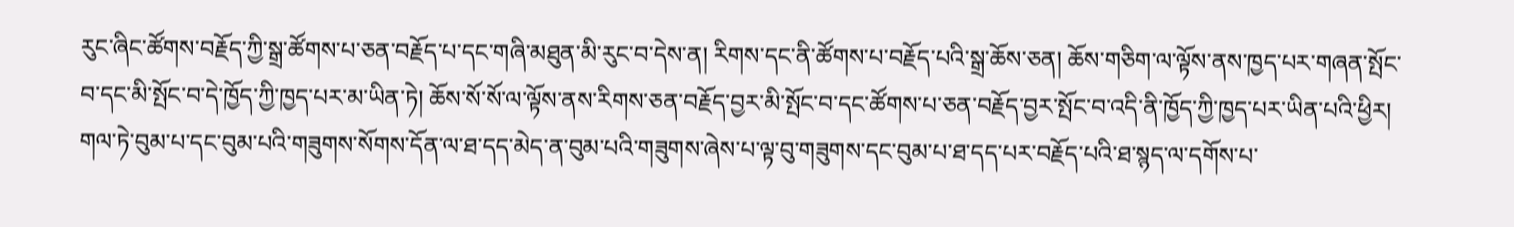རུང་ཞིང་ཚོགས་བརྗོད་ཀྱི་སྒྲ་ཚོགས་པ་ཅན་བརྗོད་པ་དང་གཞི་མཐུན་མི་རུང་བ་དེས་ན། རིགས་དང་ནི་ཚོགས་པ་བརྗོད་པའི་སྒྲ་ཆོས་ཅན། ཆོས་གཅིག་ལ་ལྟོས་ནས་ཁྱད་པར་གཞན་སྤོང་བ་དང་མི་སྤོང་བ་དེ་ཁྱོད་ཀྱི་ཁྱད་པར་མ་ཡིན་ཏེ། ཆོས་སོ་སོ་ལ་ལྟོས་ནས་རིགས་ཅན་བརྗོད་བྱར་མི་སྤོང་བ་དང་ཚོགས་པ་ཅན་བརྗོད་བྱར་སྤོང་བ་འདི་ནི་ཁྱོད་ཀྱི་ཁྱད་པར་ཡིན་པའི་ཕྱིར། གལ་ཏེ་བུམ་པ་དང་བུམ་པའི་གཟུགས་སོགས་དོན་ལ་ཐ་དད་མེད་ན་བུམ་པའི་གཟུགས་ཞེས་པ་ལྟ་བུ་གཟུགས་དང་བུམ་པ་ཐ་དད་པར་བརྗོད་པའི་ཐ་སྙད་ལ་དགོས་པ་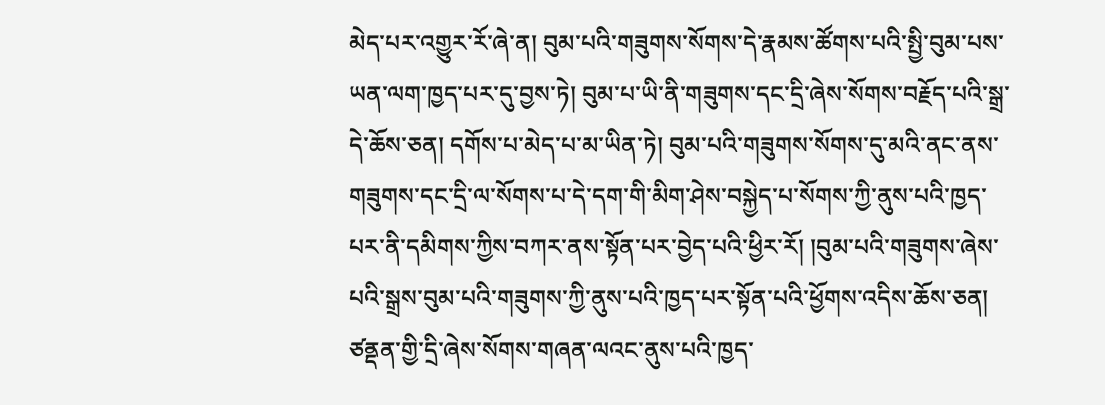མེད་པར་འགྱུར་རོ་ཞེ་ན། བུམ་པའི་གཟུགས་སོགས་དེ་རྣམས་ཚོགས་པའི་སྤྱི་བུམ་པས་ཡན་ལག་ཁྱད་པར་དུ་བྱས་ཏེ། བུམ་པ་ཡི་ནི་གཟུགས་དང་དྲི་ཞེས་སོགས་བརྗོད་པའི་སྒྲ་དེ་ཆོས་ཅན། དགོས་པ་མེད་པ་མ་ཡིན་ཏེ། བུམ་པའི་གཟུགས་སོགས་དུ་མའི་ནང་ནས་གཟུགས་དང་དྲི་ལ་སོགས་པ་དེ་དག་གི་མིག་ཤེས་བསྐྱེད་པ་སོགས་ཀྱི་ནུས་པའི་ཁྱད་པར་ནི་དམིགས་ཀྱིས་བཀར་ནས་སྟོན་པར་བྱེད་པའི་ཕྱིར་རོ། །བུམ་པའི་གཟུགས་ཞེས་པའི་སྒྲས་བུམ་པའི་གཟུགས་ཀྱི་ནུས་པའི་ཁྱད་པར་སྟོན་པའི་ཕྱོགས་འདིས་ཆོས་ཅན། ཙནྡན་གྱི་དྲི་ཞེས་སོགས་གཞན་ལའང་ནུས་པའི་ཁྱད་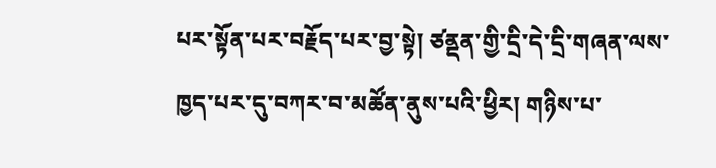པར་སྟོན་པར་བརྗོད་པར་བྱ་སྟེ། ཙནྡན་གྱི་དྲི་དེ་དྲི་གཞན་ལས་ཁྱད་པར་དུ་བཀར་བ་མཚོན་ནུས་པའི་ཕྱིར། གཉིས་པ་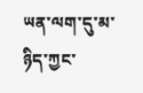ཡན་ལག་དུ་མ་ཉིད་ཀྱང་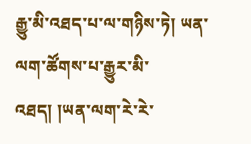རྒྱུ་མི་འཐད་པ་ལ་གཉིས་ཏེ། ཡན་ལག་ཚོགས་པ་རྒྱུར་མི་འཐད། །ཡན་ལག་རེ་རེ་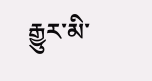རྒྱུར་མི་